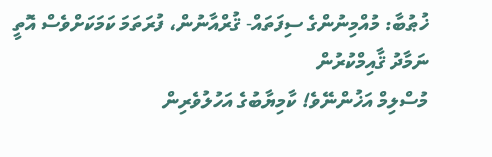ޚުޠުބާ: މުއްމިނުންގެ ސިފަތައް- ޤުރްއާނުން، ފުރަތަމަ ކަމަކަށްވެސް އޮތީ ނަމާދު ޤާއިމްކުރުން
މުސްލިމް އަޚުންނޭވެ! ކާމިޔާބުގެ އަހުލުވެރިން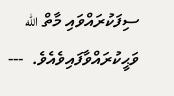ސިފަކުރައްވައި މާތް الله ވަޙީކުރައްވާފައިވެއެވެ.  ---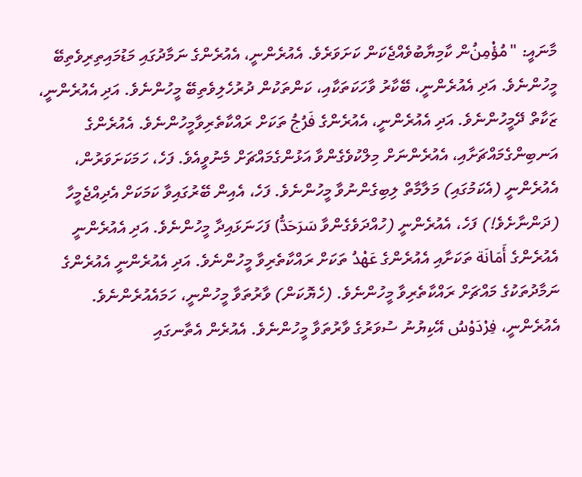މާނައީ: "مُؤْمِنُން ކާމިޔާބުވެއްޖެކަން ކަށަވަރެވެ. އެއުރެންނީ، އެއުރެންގެ ނަމާދުގައި މަޑުމައިތިރިވެތިބޭ މީހުންނެވެ. އަދި އެއުރެންނީ، ބޭކާރު ވާހަކަތަކާއި، ކަންތަކުން ދުރުހެލިވެތިބޭ މީހުންނެވެ. އަދި އެއުރެންނީ، ޒަކާތް ދޭމީހުންނެވެ. އަދި އެއުރެންނީ، އެއުރެންގެ فَرُجُ ތަކަށް ރައްކާތެރިވާމީހުންނެވެ. އެއުރެންގެ އަނބިންގެމައްޗަށާއި، އެއުރެންނަށް މިލްކުވެގެންވާ އަޅުންގެމައްޗަށް މެނުވީއެވެ. ފަހެ، ހަމަކަށަވަރުން، އެއުރެންނީ (އެކަމުގައި) މަލާމާތް ލިބިގެންނުވާ މީހުންނެވެ. ފަހެ، އެއިން ބޭރުގައިވާ ކަމަކަށް އެދިއްޖެމީހާ (ދަންނާށެވެ!) ފަހެ، އެއުރެންނީ (ހުއްދަވެގެންވާ سَرَحَدُّ) ފަހަނަޅައިދާ މީހުންނެވެ. އަދި އެއުރެންނީ އެއުރެންގެ أَمَانَة ތަކަށާއި އެއުރެންގެ عَهْدُ ތަކަށް ރައްކާތެރިވާ މީހުންނެވެ. އަދި އެއުރެންނީ އެއުރެންގެ ނަމާދުތަކުގެ މައްޗަށް ރައްކާތެރިވާ މީހުންނެވެ. (ހެޔޮކަން) ވާރުތަވާ މީހުންނީ، ހަމައެއުރެންނެވެ. އެއުރެންނީ، فِرْدَوْسُ އޭކިޔުނު ސުވަރުގެ ވާރުތަވާ މީހުންނެވެ. އެއުރެން އެތާނގައި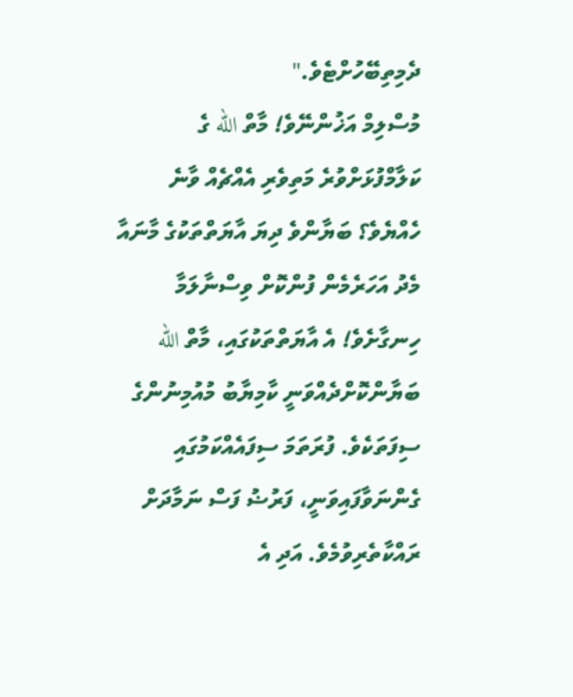ދެމިތިބޭހުށްޓެވެ."
މުސްލިމް އަޚުންނޭވެ! މާތް الله ގެ ކަލާމްފުޅަށްވުރެ މަތިވެރި އެއްޗެއް ވާނެ ހެއްޔެވެ؟ ބަޔާންވެ ދިޔަ އާޔަތްތަކުގެ މާނައާ މެދު އަހަރެމެން ފުންކޮށް ވިސްނާލަމާ ހިނގާށެވެ! އެ އާޔަތްތަކުގައި، މާތް الله ބަޔާންކޮށްދެއްވަނީ ކާމިޔާބު މުއުމިނުންގެ ސިފަތަކެވެ. ފުރަތަމަ ސިފައެއްކަމުގައި ގެންނަވާފައިވަނީ، ފަރުޟު ފަސް ނަމާދަށް ރައްކާތެރިވުމެވެ. އަދި އެ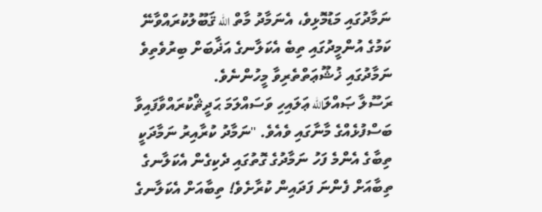ނަމާދުގައި މަޑުމޮޅިވެ، އެނަމާދު މާތް الله ޤަބޫލުކުރައްވާނޭ ކަމުގެ އުންމީދުގައި ތިބެ އެކަލާނގެ އަޛާބަށް ބިރުވެތިވެ ނަމާދުގައި ޚުޝޫޢަތްތެރިވާ މީހުންނެވެ.
ރަސޫލާ ޞައްލަالله ޢަލައިހި ވަސައްލަމަ ޙަދީޘްކުރައްވާފައިވާ ބަސްފުޅެއްގެ މާނާގައި ވެއެވެ. "ނަމާދު ކުރާއިރު ނަމާދަކީ ތިބާގެ އެންމެ ފަހު ނަމާދުގެ ގޮތުގައި ދެކިގެން އެކަލާނގެ ތިބާއަށް ފެންނަ ފަދައިން ކުރާށެވެ! ތިބާއަށް އެކަލާނގެ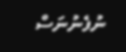ނުފެނުނަސް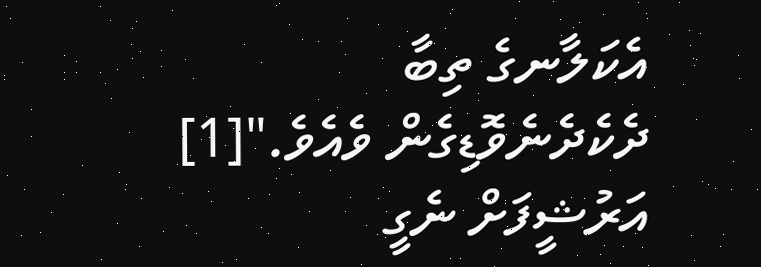އެކަލާނގެ ތިބާ ދެކެދެނެވޮޑިގެން ވެއެވެ."[1]
އަރުޝީފަށް ނެގީ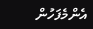އެންމެފަހުން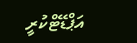އަޕްޑޭޓްކުރީ